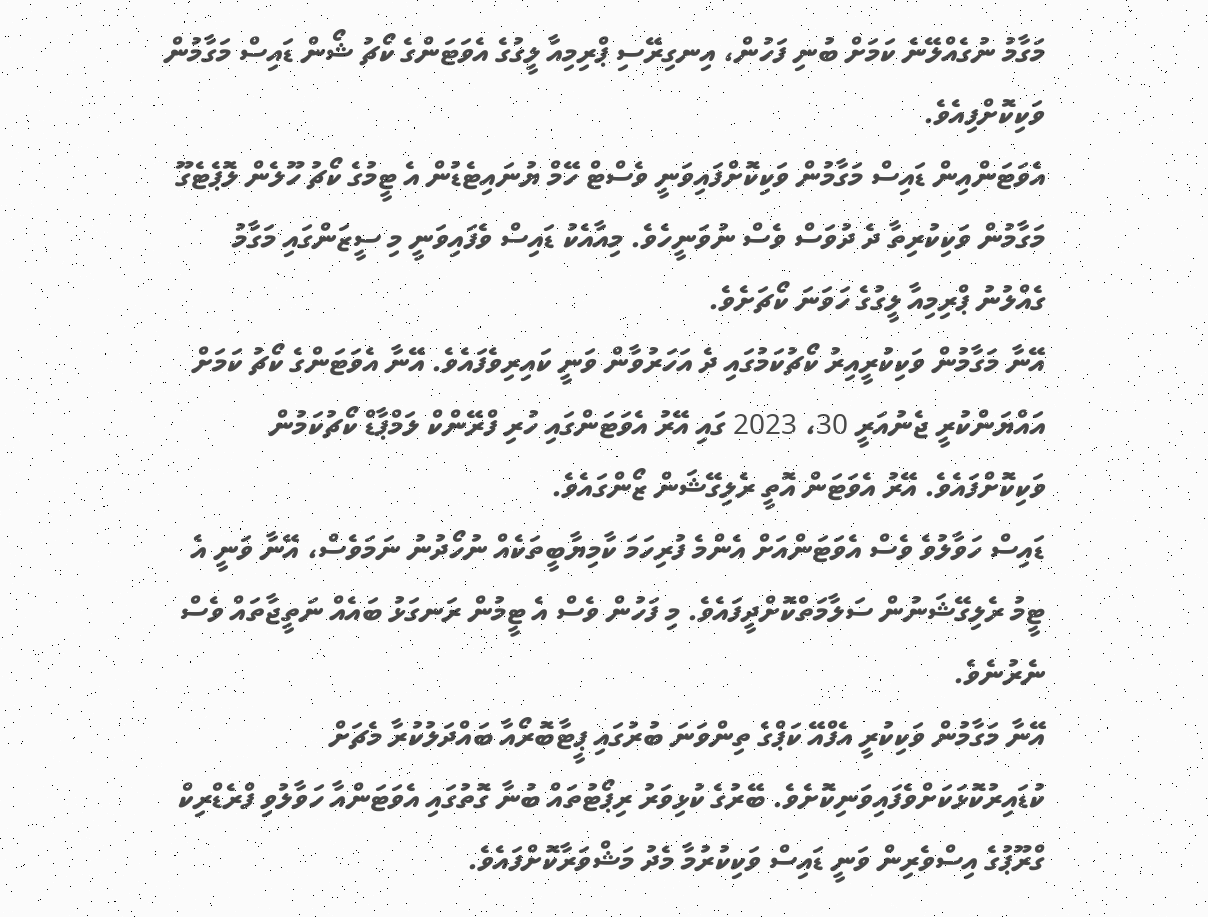މަގާމު ނުގެއްލޭނެ ކަމަށް ބުނި ފަހުން، އިނގިރޭސި ޕްރިމިއާ ލީގުގެ އެވަޓަންގެ ކޯޗު ޝޯން ޑައިސް މަގާމުން ވަކިކޮށްފިއެވެ.
އެވަޓަންއިން ޑައިސް މަގާމުން ވަކިކޮށްފައިވަނީ ވެސްޓް ހޭމް ޔުނައިޓެޑުން އެ ޓީމުގެ ކޯޗު ހޫލެން ލޮޕެޓެގޫ މަގާމުން ވަކިކުރިތާ ދެ ދުވަސް ވެސް ނުވަނީހެވެ. މިއާއެކު ޑައިސް ވެފައިވަނީ މި ސީޒަންގައި މަގާމު ގެއްލުނު ޕްރިމިއާ ލީގުގެ ހަވަނަ ކޯޗަށެވެ.
އޭނާ މަގާމުން ވަކިކުރީއިރު ކޯޗުކަމުގައި ދެ އަހަރުވާން ވަނީ ކައިރިވެފައެވެ. އޭނާ އެވަޓަންގެ ކޯޗު ކަމަށް އައްޔަންކުރީ ޖެނުއަރީ 30، 2023 ގައި އޭރު އެވަޓަންގައި ހުރި ފްރޭންކް ލަމްޕާޑް ކޯޗުކަމުން ވަކިކޮށްފައެވެ. އޭރު އެވަޓަން އޮތީ ރެލިގޭޝަން ޒޯންގައެވެ.
ޑައިސް ހަވާލުވެ ވެސް އެވަޓަންއަށް އެންމެ ފުރިހަމަ ކާމިޔާބީތަކެއް ނުހޯދުނު ނަމަވެސް، އޭނާ ވަނީ އެ ޓީމު ރެލިގޭޝަނުން ސަލާމަތްކޮށްދީފައެވެ. މި ފަހުން ވެސް އެ ޓީމުން ރަނގަޅު ބައެއް ނަތީޖާތައް ވެސް ނެރުނެވެ.
އޭނާ މަގާމުން ވަކިކުރީ އެފްއޭ ކަޕްގެ ތިންވަނަ ބުރުގައި ޕީޓާބޮރޯއާ ބައްދަލުކުރާ މެޗަށް ކުޑައިރުކޮޅަކަށްވެފައިވަނިކޮށެވެ. ބޭރުގެ ކުޅިވަރު ރިޕޯޓުތައް ބުނާ ގޮތުގައި އެވަޓަންއާ ހަވާލުވި ފްރެޑްރިކް ގްރޫޕުގެ އިސްވެރިން ވަނީ ޑައިސް ވަކިކުރުމާ މެދު މަޝްވަރާކޮށްފައެވެ.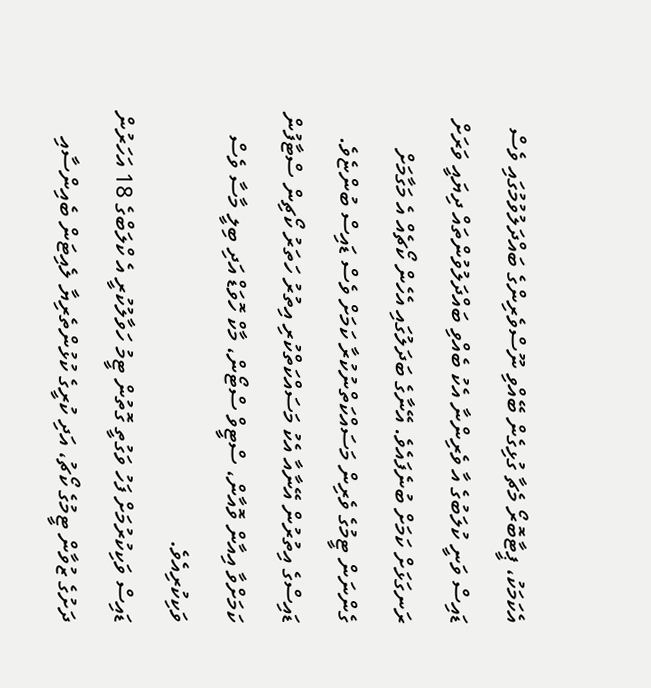އެކަމަކު، ޕީޓާބޮރޯ މެޗާ ގުޅިގެން ބޭއްވި ނޫސްވެރިންގެ ބައްދަލުވުމުގައި ވެސް ޑައިސް ވަނީ ކުލަބުގެ އާ ވެރިންނާ އެކު ބެއްވި ބައްދަލުވުންތައް ދިޔައީ ވަރަށް ރަނގަޅަށް ކަމަށް ބުނެފައެވެ. އޭނާގެ ބަދަލުގައި އެހެން ކޯޗެއް އެ މަގާމަށް ގެންނަން ޓީމުގެ ވެރިން މަސައްކަތްނުކުރާ ކަމަށް ވެސް ޑައިސް ބުންޏެވެ.
ޑައިސްގެ އިތުރުން އޭނާއާ އެކު މަސައްކަތްކުރި އިތުރު ހަތަރު ކޯޗިން ސްޓާފުން ކަމަށްވާ އިއާން ވޮއާން، ސްޓީވް ސްޓޯން، މާކް ހޮވަޑް އަދި ބިލީ މާސާ ވެސް ވަކިކުރިއެވެ.
ޑައިސް ވަކިކުރުމަށް ފަހު ވަގުތީ ގޮތުން ޓީމު ހަވާލުކުރީ އެ ކްލަބްގެ 18 އަހަރުން ދަށުގެ ޒުވާން ޓީމުގެ ކޯޗު، އަދި ކުރީގެ ކުޅުންތެރިޔާ ލެއިޓަން ބެއިންސާއި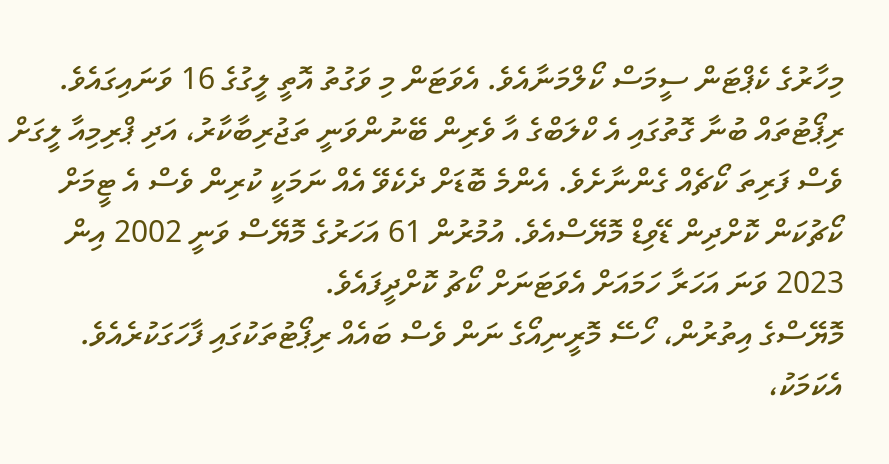މިހާރުގެ ކެޕްޓަން ސީމަސް ކޯލްމަނާއެވެ. އެވަޓަން މި ވަގުތު އޮތީ ލީގުގެ 16 ވަނައިގައެވެ.
ރިޕޯޓުތައް ބުނާ ގޮތުގައި އެ ކްލަބްގެ އާ ވެރިން ބޭނުންވަނީ ތަޖުރިބާކާރު، އަދި ޕްރިމިއާ ލީގަށް ވެސް ފަރިތަ ކޯޗެއް ގެންނާށެވެ. އެންމެ ބޮޑަށް ދެކެވޭ އެއް ނަމަކީ ކުރިން ވެސް އެ ޓީމަށް ކޯޗުކަން ކޮށްދިން ޑޭވިޑް މޮޔޭސްއެވެ. އުމުރުން 61 އަހަރުގެ މޮޔޭސް ވަނީ 2002 އިން 2023 ވަނަ އަހަރާ ހަމައަށް އެވަޓަނަށް ކޯޗު ކޮށްދީފައެވެ.
މޮޔޭސްގެ އިތުރުން، ހޯސޭ މޮރީނިއޯގެ ނަން ވެސް ބައެއް ރިޕޯޓުތަކުގައި ފާހަގަކުރެއެވެ. އެކަމަކު،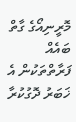މޮރީނިއޯގެ ގާތް ބައެއް ފަރާތްތަކުން އެ ޚަބަރު ދޮގުކުރާ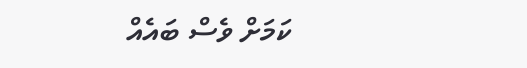ކަމަށް ވެސް ބައެއް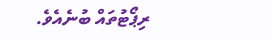ރިޕޯޓުތައް ބުނެއެވެ.